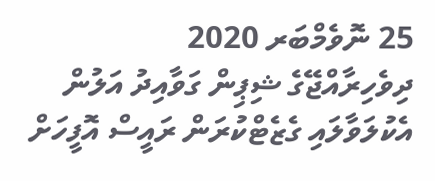25 ނޮވެމްބަރ 2020
ދިވެހިރާއްޖޭގެ ޝިޕިން ގަވާއިދު އަލުން އެކުލަވާލައި ގެޒެޓްކުރަން ރައީސް އޮފީހަށް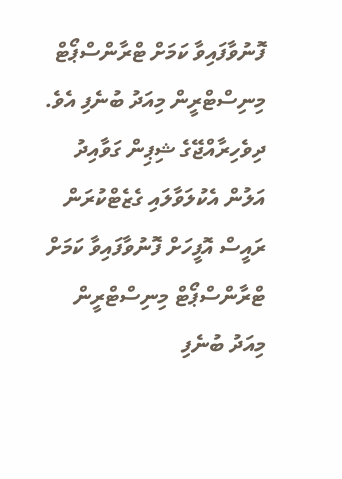ފޮނުވާފައިވާ ކަމަށް ޓްރާންސްޕޯޓް މިނިސްޓްރީން މިއަދު ބުނެފި އެވެ.
ދިވެހިރާއްޖޭގެ ޝިޕިން ގަވާއިދު އަލުން އެކުލަވާލައި ގެޒެޓްކުރަން ރައީސް އޮފީހަށް ފޮނުވާފައިވާ ކަމަށް ޓްރާންސްޕޯޓް މިނިސްޓްރީން މިއަދު ބުނެފި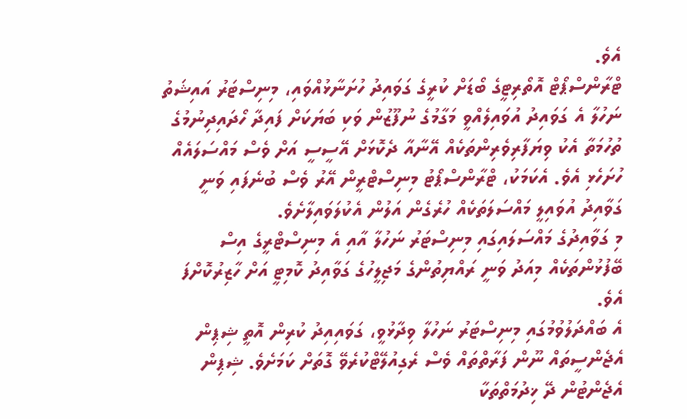އެވެ.
ޓްރާންސްޕޯޓް އޮތޯރިޓީގެ ބޯޑަށް ކުރީގެ ގަވައިދު ހުށަނާޅުއްވައި، މިނިސްޓަރު އައިޝަތު ނަހުލާ އެ ގަވައިދު އުވައިލެއްވީ މަގާމުގެ ނުފޫޒުން ވަކި ބަޔަކަށް ފައިދާ ހޯދައިދިނުމުގެ ތުހުމަތާ އެކު ވިޔަފާރިވެރިންތަކެއް އޭނާއާ ދެކޮޅަށް އޭސީސީ އަށް ވެސް މައްސަލައެއް ހުށަހެޅި އެވެ. އެކަމަކު، ޓްރާންސްޕޯޓު މިނިސްޓްރީން އޭރު ވެސް ބުނެފައި ވަނީ ގަވާއިދު އުވައިލީ މައްސަލަތަކެއް ހުރެގެން އަލުން އެކުލަވައިލާށެވެ.
މި ގަވާއިދުގެ މައްސަލައިގައި މިނިސްޓަރު ނަހުލާ އާއި އެ މިނިސްޓްރީގެ އިސް ބޭފުޅުންތަކެއް މިއަދު ވަނީ ރައްޔިތުންގެ މަޖިލީހުގެ ގަވާއިދު ކޮމިޓީ އަށް ހާޒިރުކޮށްފަ އެވެ.
އެ ބައްދަލުވުމުގައި މިނިސްޓަރު ނަހުލާ ވިދާޅުވީ، ގަވައިއިދު ކުރިން އޮތީ ޝިޕިން އެޖެންސީތައް ނޫން ފަރާތްތައް ވެސް ރެގިއުލޭޓްކުރެވޭ ގޮތަށް ކަމަށެވެ. ޝިޕިން އެޖެންޓުން ދޭ ޚިދުމަތްތަކާ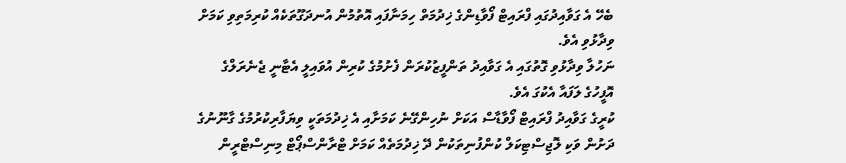ބެހޭ އެ ގަވާއިދުގައި ފްރައިޓް ފޯވާޑިންގެ ޚިދުމަތް ހިމަނާފައި އޮތުމުން އުނދަގޫތަކެއް ކުރިމަތިވި ކަމަށް ވިދާޅުވި އެވެ.
ނަހުލާ ވިދާޅުވި ގޮތުގައި އެ ގަވާއިދު ތަންފީޒުކުރަން ފެށުމުގެ ކުރިން އުވައިލީ އެޓާނީ ޖެނެރަލްގެ އޮފީހުގެ ލަފައާ އެކުގަ އެވެ.
ކުރީގެ ގަވާއިދު ފްރައިޓް ފޯވާޑާސް އަކަށް ނުހިންގޭނެ ކަމަށާއި އެ ޚިދުމަތަކީ ވިޔަފާރިކުރުމުގެ ގާނޫނުގެ ދަށުން ވަކި ލޮޖިސްޓިކަލް ކުންފުނިތަކުން ދޭ ޚިދުމަތެއް ކަމަށް ޓްރާންސްޕޯޓް މިނިސްޓްރީން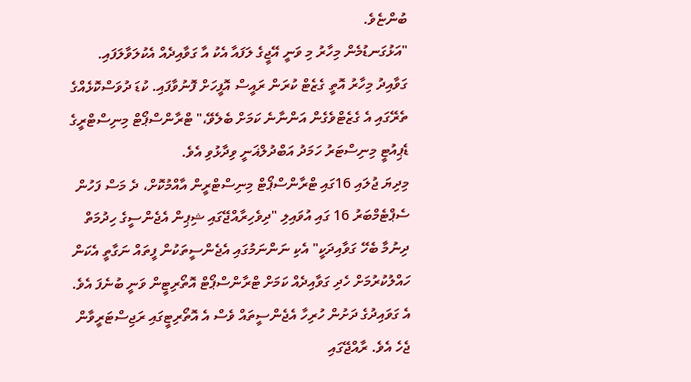ބުންޏެވެ.
"އަޅުގަނޑުމެން މިހާރު މި ވަނީ އޭޖީގެ ލަފައާ އެކު އާ ގަވާއިދެއް އެކުލަވާލަފައި. ގަވާއިދު މިހާރު އޮތީ ގެޒެޓް ކުރަން ރައީސް އޮފީހަށް ފޮނުވާފައި. ކުޑަ ދުވަސްކޮޅެއްގެ ތެރޭގައި އެ ގެޒެޓްވެގެން އަންނާނެ ކަމަށް ބެލެވޭ،" ޓްރާންސްޕޯޓް މިނިސްޓްރީގެ ޑެޕިއުޓީ މިނިސްޓަރު ހަމަދު އަބްދުލްޣަނީ ވިދާޅުވި އެވެ.
މިދިޔަ ޖުލައި 16ގައި ޓްރާންސްޕޯޓް މިނިސްޓްރީން އާއްމުކޮށް، ދެ މަސް ފަހުން ސެޕްޓެމްބަރު 16 ގައި އުވައިލި "ދިވެހިރާއްޖޭގައި ޝިޕިން އެޖެންސީގެ ހިދުމަތް ދިނުމާ ބެހޭ ގަވާއިދަކީ" އެކި ނަންނަމުގައި އެޖެންސީތަކުން ފީތައް ނަގާތީ އެކަން ހައްލުކުރުމަށް ހެދި ގަވާއިދެއް ކަމަށް ޓްރާންސްޕޯޓް އޮތޯރިޓީން ވަނީ ބުނެފަ އެވެ.
އެ ގަވައިދުގެ ދަށުން ހުރިހާ އެޖެންސީތައް ވެސް އެ އޮތޯރިޓީގައި ރަޖިސްޓަރީވާން ޖެހެ އެވެ. ރާއްޖޭގައި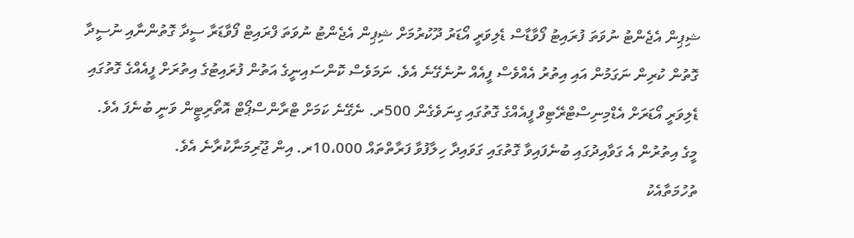ޝިޕިން އެޖެންޓު ނުވަތަ ފުރައިޓު ފޯވާޑާސް ޑެލިވަރީ އޯޑަރު ދޫކުރުމަށް ޝިޕިން އެޖެންޓު ނުވަތަ ފްރައިޓް ފޯވާޑަރާ ސީދާ ގޮތުންނާއި ނުސީދާ ގޮތުން ކުރިން ނަގަމުން އައި އިތުރު އެއްވެސް ފީއެއް ނުނެގޭނެ އެވެ. ނަމަވެސް ކޮންސައިނީގެ އަތުން ފުރައިޓުގެ އިތުރަށް ފީއެއްގެ ގޮތުގައި ޑެލިވަރީ އޯޑަރަށް އެޑްމިނިސްޓްރޭޓިވް ފީއެއްގެ ގޮތުގައި ގިނަވެގެން 500ރ. ނެގޭނެ ކަމަށް ޓްރާންސްޕޯޓް އޮތޯރިޓީން ވަނީ ބުނެފަ އެވެ.
މީގެ އިތުރުން އެ ގަވާއިދުގައި ބުނެފައިވާ ގޮތުގައި ގަވައިދާ ހިލާފުވާ ފަރާތްތައް 10،000ރ. އިން ޖޫރިމަނާކުރާނެ އެވެ.
ތުހުމަތާއެކު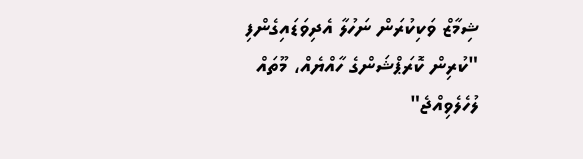ޝިމާޒް ވަކިކުރަން ނަހުލާ އެދިވަޑައިގެންފި
"ކުރިން ކޮރަޕްޝަންގެ ހާއްޔެއް، މޫތައް ލުހެލެވިއްޖެ"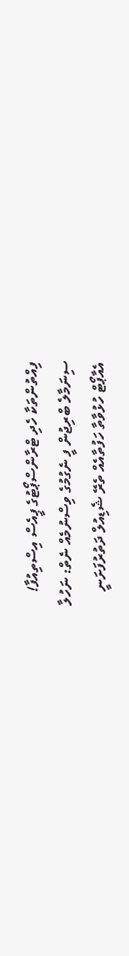ފިއްތުންތަކާ ހެދި ޓްރާންސްޕޯޓުގެ ޕީއެސް އިސްތިއުފާ!
ސިނަމާލެ ބްރިޖުން ފީ ނެގުމުގެ ވިސްނުމެއް ނެތް: ނަހުލާ
އެއާޕޯޓް ހުޅުވާތާ ހަފުތާއެއް ތެރޭ ޝެޑިއުލް ދަތުރުފަށަނީ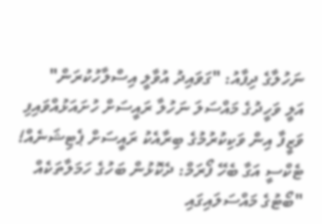ނަހުލާގެ ދިފާއު: "ގަވައިދު އުވާލީ އިސްލާހުކުރަން"
އަލީ ވަހީދުގެ މައްސަލަ ނަހުލާ ރައީސަށް ހުށައަޅުއްވައިފި
ވަޒީފާ އިން ވަކިކުރުމުގެ ބިރާއެކު ރައީސަށް ޕެޓިޝަނެއް!
ޓެކްސީ އަގާ ބެހޭ ފޯރަމް: ދެކޮޅުން ބަހުގެ ހަމަލާތަކެއް
"ބޯޓުގެ މައްސަލައިގައި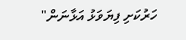ހަރުކަށި ފިޔަވަޅު އަޅާނަން"